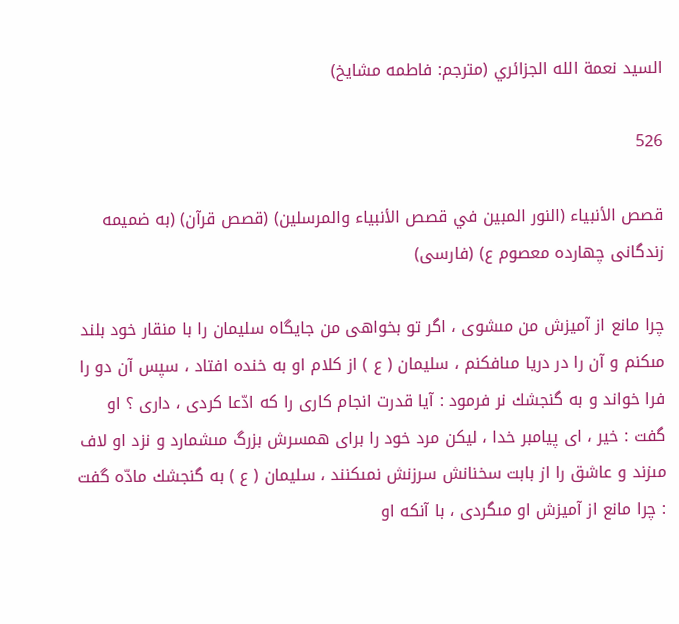السيد نعمة الله الجزائري (مترجم: فاطمه مشايخ)

526

قصص الأنبياء (النور المبين في قصص الأنبياء والمرسلين) (قصص قرآن) (به ضميمه زندگانى چهارده معصوم ع) (فارسى)

چرا مانع از آميزش من مىشوى ، اگر تو بخواهى من جايگاه سليمان را با منقار خود بلند مىكنم و آن را در دريا مىافكنم ، سليمان ( ع ) از كلام او به خنده افتاد ، سپس آن دو را فرا خواند و به گنجشك نر فرمود : آيا قدرت انجام كارى را كه ادّعا كردى ، دارى ؟ او گفت : خير ، اى پيامبر خدا ، ليكن مرد خود را براى همسرش بزرگ مىشمارد و نزد او لاف مىزند و عاشق را از بابت سخنانش سرزنش نمىكنند ، سليمان ( ع ) به گنجشك مادّه گفت : چرا مانع از آميزش او مىگردى ، با آنكه او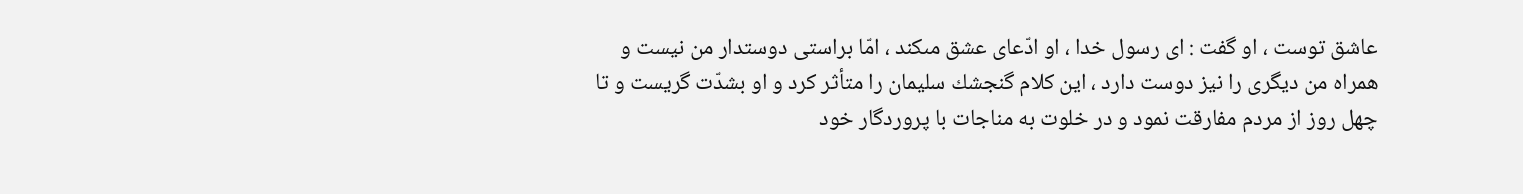عاشق توست ، او گفت : اى رسول خدا ، او ادّعاى عشق مىكند ، امّا براستى دوستدار من نيست و همراه من ديگرى را نيز دوست دارد ، اين كلام گنجشك سليمان را متأثر كرد و او بشدّت گريست و تا چهل روز از مردم مفارقت نمود و در خلوت به مناجات با پروردگار خود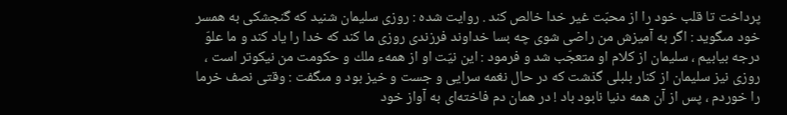پرداخت تا قلب خود را از محبّت غير خدا خالص كند . روايت شده : روزى سليمان شنيد كه گنجشكى به همسر خود مىگويد : اگر به آميزش من راضى شوى چه بسا خداوند فرزندى روزى ما كند كه خدا را ياد كند و ما علوّ درجه بيابيم ، سليمان از كلام او متعجّب شد و فرمود : اين نيّت او از همهء ملك و حكومت من نيكوتر است ، روزى نيز سليمان از كنار بلبلى گذشت كه در حال نغمه سرايى و جست و خيز بود و مىگفت : وقتى نصف خرما را خوردم ، پس از آن همه دنيا نابود باد ! در همان دم فاخته‌اى به آواز خود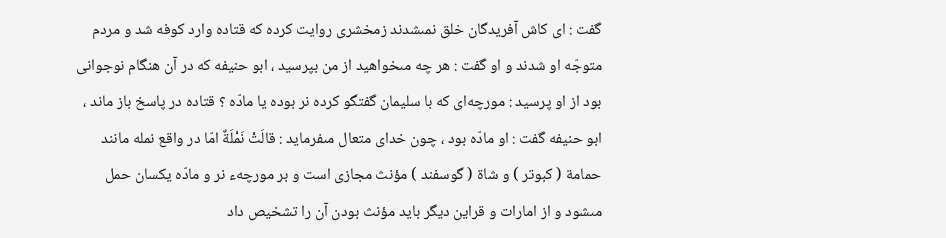گفت : اى كاش آفريدگان خلق نمىشدند زمخشرى روايت كرده كه قتاده وارد كوفه شد و مردم متوجّه او شدند و او گفت : هر چه مىخواهيد از من بپرسيد ، ابو حنيفه كه در آن هنگام نوجوانى بود از او پرسيد : مورچه‌اى كه با سليمان گفتگو كرده نر بوده يا مادّه ؟ قتاده در پاسخ باز ماند ، ابو حنيفه گفت : او مادّه بود ، چون خداى متعال مىفرمايد : قالَتْ نَمْلَةٌ امّا در واقع نمله مانند حمامة ( كبوتر ) و شاة ( گوسفند ) مؤنث مجازى است و بر مورچهء نر و مادّه يكسان حمل مىشود و از امارات و قراين ديگر بايد مؤنث بودن آن را تشخيص داد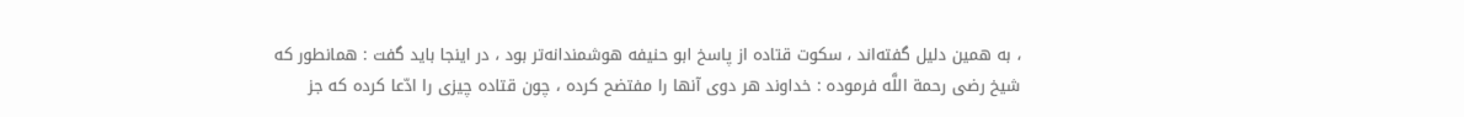، به همين دليل گفته‌اند ، سكوت قتاده از پاسخ ابو حنيفه هوشمندانه‌تر بود ، در اينجا بايد گفت : همانطور كه شيخ رضى رحمة اللَّه فرموده : خداوند هر دوى آنها را مفتضح كرده ، چون قتاده چيزى را ادّعا كرده كه جز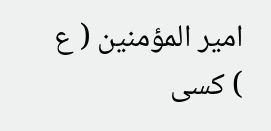امير المؤمنين ( ع ) كسى